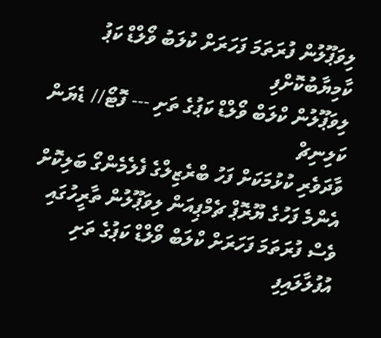ލިވަޕޫލުން ފުރަތަމަ ފަހަރަށް ކުލަބު ވޯލްޑް ކަޕު ކާމިޔާބުކޮށްފި
ލިވަޕޫލުން ކްލަބް ވޯލްޑް ކަޕުގެ ތަށި --- ފޮޓޯ// ޑެޔަން ކަލިނިޗް
ވާދަވެރި ކުޅުމަކަށް ފަހު ބްރެޒިލްގެ ފެލެމެންގޯ ބަލިކޮށް އެންމެ ފަހުގެ ޔޫރޮޕް ޗެމްޕިއަން ލިވަޕޫލުން ތާރީހުގައި ވެސް ފުރަތަމަ ފަހަރަށް ކްލަބް ވޯލްޑް ކަޕުގެ ތަށި އުފުލާލައިފި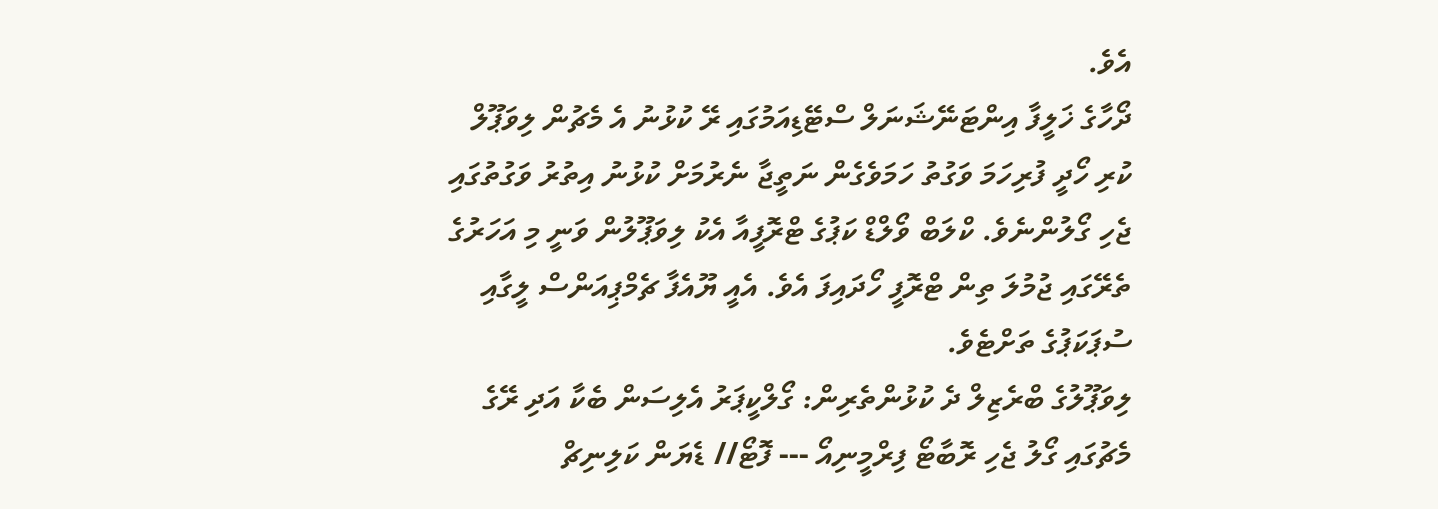އެވެ.
ދޯހާގެ ޚަލީފާ އިންޓަނޭޝަނަލް ސްޓޭޑިއަމުގައި ރޭ ކުޅުނު އެ މެޗުން ލިވަޕޫލް ކުރި ހޯދީ ފުރިހަމަ ވަގުތު ހަމަވެގެން ނަތީޖާ ނެރުމަށް ކުޅުނު އިތުރު ވަގުތުގައި ޖެހި ގޯލުންނެވެ. ކްލަބް ވޯލްޑް ކަޕުގެ ޓްރޮފީއާ އެކު ލިވަޕޫލުން ވަނީ މި އަހަރުގެ ތެރޭގައި ޖުމުލަ ތިން ޓްރޮފީ ހޯދައިފަ އެވެ. އެއީ ޔޫއެފާ ޗެމްޕިއަންސް ލީގާއި ސުޕަކަޕުގެ ތަށްޓެވެ.
ލިވަޕޫލުގެ ބްރެޒިލް ދެ ކުޅުންތެރިން: ގޯލްކީޕަރު އެލިސަން ބެކާ އަދި ރޭގެ މެޗުގައި ގޯލު ޖެހި ރޮބާޓޯ ފިރްމީނިއޯ --- ފޮޓޯ// ޑެޔަން ކަލިނިޗް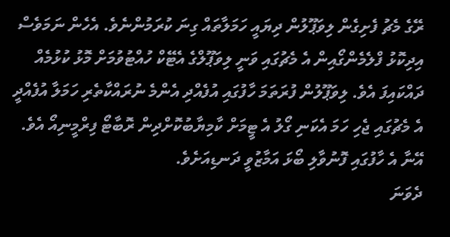ރޭގެ މެޗު ފެށިގެން ލިވަޕޫލުން ދިޔައީ ހަމަލާތައް ގިނަ ކުރަމުންނެވެ. އެހެން ނަމަވެސް އިދިކޮޅު ފްލެމެންގޯއިން އެ މެޗުގައި ވަނީ ލިވަޕޫލްގެ އެޓޭކް ހުއްޓުވުމަށް މޮޅު ކުޅުމެއް ދައްކައިފަ އެވެ. ލިވަޕޫލުން ފުރަތަމަ ހާފުގައި އުފެއްދި އެންމެ ނުރައްކާތެރި ހަމަލާ އުފެއްދީ އެ މެޗުގައި ޖެހި ހަމަ އެކަނި ގޯލު އެ ޓީމަށް ކާމިޔާބުކޮށްދިން ރޮބާޓޯ ފިރްމީނިއޯ އެވެ. އޭނާ އެ ހާފުގައި ފޮނުވާލި ބޯޅަ އަމާޒުވީ ދަނޑިއަށެވެ.
ދެވަނަ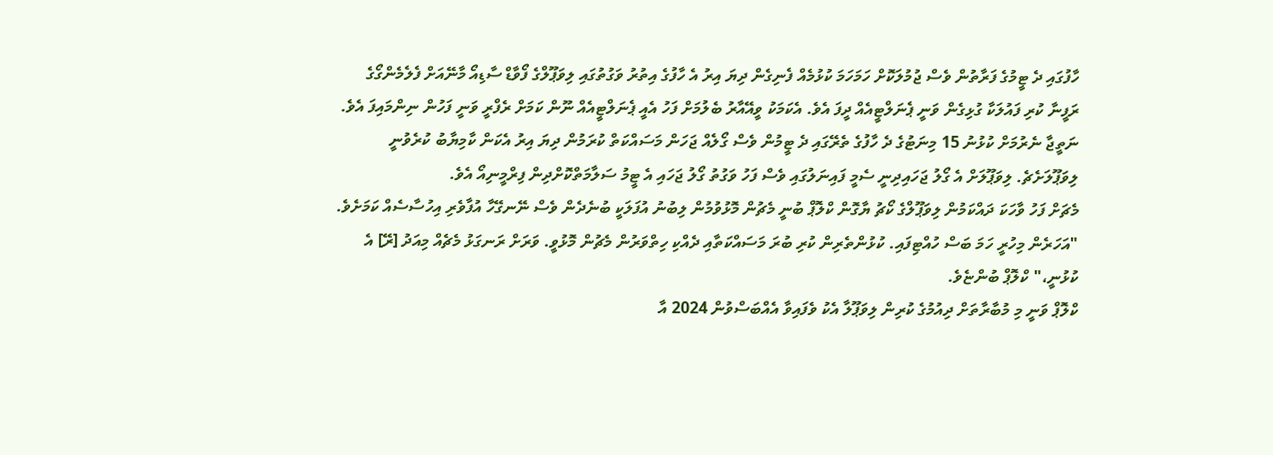ހާފުގައި ދެ ޓީމުގެ ފަރާތުން ވެސް ޖުމުލަކޮށް ހަމަހަމަ ކުޅުމެއް ފެނިގެން ދިޔަ އިރު އެ ހާފުގެ އިތުރު ވަގުތުގައި ލިވަޕޫލްގެ ފޯވާޑް ސާޑިއޯ މާނޭއަށް ފެލެމެންގޯގެ ރަފީނާ ކުރި ފައުލަކާ ގުޅިގެން ވަނީ ޕެނަލްޓީއެއް ދީފަ އެވެ. އެކަމަކު ވީއޭއާރު ބެލުމަށް ފަހު އެއީ ޕެނަލްޓީއެއް ނޫން ކަމަށް ރެފްރީ ވަނީ ފަހުން ނިންމައިފަ އެވެ.
ނަތީޖާ ނެރުމަށް ކުޅުނު 15 މިނަޓުގެ ދެ ހާފުގެ ތެރޭގައި ދެ ޓީމުން ވެސް ގޯލެއް ޖަހަން މަސައްކަތް ކުރަމުން ދިޔަ އިރު އެކަން ކާމިޔާބު ކުރެވުނީ ލިވަޕޫލަށެޗެ. ލިވަޕޫލަށް އެ ގޯލު ޖަހައިދިނީ ސެމީ ފައިނަލުގައި ވެސް ފަހު ވަގުތު ގޯލު ޖަހައި އެ ޓީމު ސަލާމަތްކޮށްދިން ފިރްމީނިއޯ އެވެ.
މެޗަށް ފަހު ވާހަކަ ދައްކަމުން ލިވަޕޫލްގެ ކޯޗު ޔާގޮން ކްލޮޕް ބުނީ މެޗުން މޮޅުވުމުން ލިބުނު އުފަލަކީ ބުނެދެން ވެސް ނޭނގޭހާ އުފާވެރި އިހުސާސެއް ކަމަށެވެ.
"އަހަރެން މިހުރީ ހަމަ ބަސް ހުއްޓިފައި. ކުޅުންތެރިން ކުރި ބުރަ މަސައްކަތާއި ދެއްކި ހިތްވަރުން މެޗުން މޮޅުވީ. ވަރަށް ރަނގަޅު މެޗެއް މިއަދު [ރޭ] އެ ކުޅުނީ،" ކްލޮޕް ބުންޏެވެ.
ކްލޮޕް ވަނީ މި މުބާރާތަށް ދިއުމުގެ ކުރިން ލިވަޕޫލާ އެކު ވެފައިވާ އެއްބަސްވުން 2024 އާ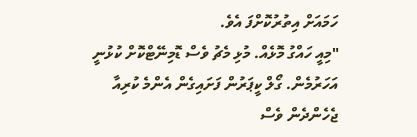ހަމައަށް އިތުރުކޮށްފަ އެވެ.
"މިއީ ހައްގު މޮޅެއް. މުޅި މެޗު ވެސް ޑޮމިނޭޓްކޮށް ކުޅުނީ އަހަރުމެން. ގޯލް ކީޕަރުން ފަށައިގެން އެންމެ ކުރިއާ ޖެހެންދެން ވެސް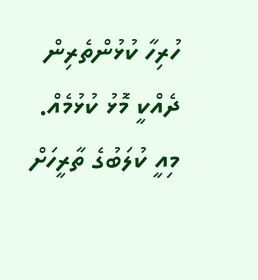ހުރިހާ ކުޅުންތެރިން ދެއްކީ މޮޅު ކުޅުމެއް. މިއީ ކުލަބުގެ ތާރީހަށް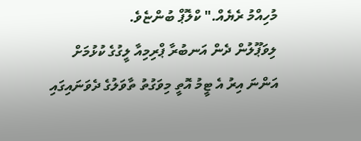މުހިއްމު ރެޔެއް." ކްލޮޕް ބުންޏެވެ.
ލިވަޕޫލުން ދެން އަނބުރާ ޕްރިމިއާ ލީގުގެ ކުޅުމަށް އަންނަ އިރު އެ ޓީމު އޮތީ މިވަގުތު ތާވަލުގެ ދެވަނައިގައި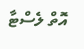އޮތް ލެސްޓާ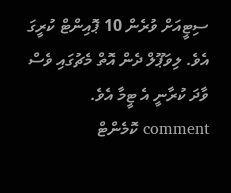ސިޓީއަށް ވުރެން 10 ޕޮއިންޓް ކުރީގަ އެވެ. ލިވަޕޫލް ދެން އޮތް މެޗުގައި ވެސް ވާދަ ކުރާނީ އެ ޓީމާ އެވެ.
comment ކޮމެންޓް